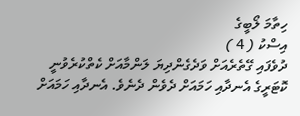ހިތާމަ ލޯބީގެ
އިސްކު ( 4 )
ދުވެފައި ގޭތެރެއަށް ވަދެގެންދިޔަ ލަންމާއަށް ކެތްކުރެވުނީ ކޮޓަރީގެ އެނދާއި ހަމައަށް ދެވެން ދެނެވެ. އެނދާއި ހަމައަށް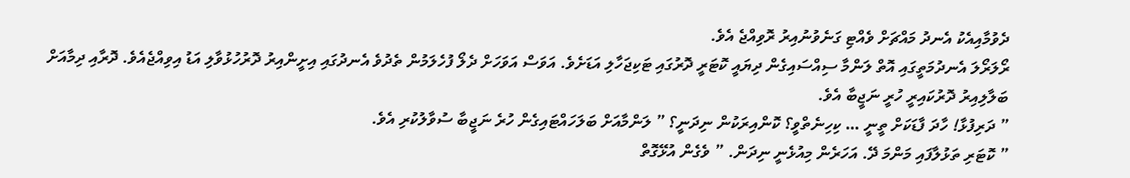ދެވުމާއިއެކު އެނދު މައްޗަށް ވެއްޓި ގަނެވުނުއިރު ރޮވިއްޖެ އެވެ.
ރޯލަރޯލަ އެނދުމަތީގައި އޮތް ލަންމާ ސިއްސައިގެން ދިޔައީ ކޮޓަރީ ދޮރުގައި ޓަކިޖަހާލި އަޑަށެވެ. އަވަސް އަވަހަށް ދެލޯ ފުހެލަމުން ތެދުވެ އެނދުގައި އިށީންއިރު ދޮރުހުޅުވާލި އަޑު އިވިއްޖެއެވެ. ދޮރާއި ދިމާއަށް ބަލާލިއިރު ދޮރުކައިރީ ހުރީ ނަޖީބާ އެވެ.
” ދަރިފުޅާ! ހާދަ ފާޑަކަށް ތީނީ … ކިހިނެތްވީ؟ ކޮންއިރަކުން ނިދަނީ؟ ” ލަންމާއަށް ބަލަހައްޓައިގެން ހުރެ ނަޖީބާ ސުވާލުކުރި އެވެ.
” ކޮޓަރި ތަޅުލާފައި މަންމަ ދޭ. އަހަރެން މިއުޅެނީ ނިދަން. ” ވެގެން އުޅޭގޮތް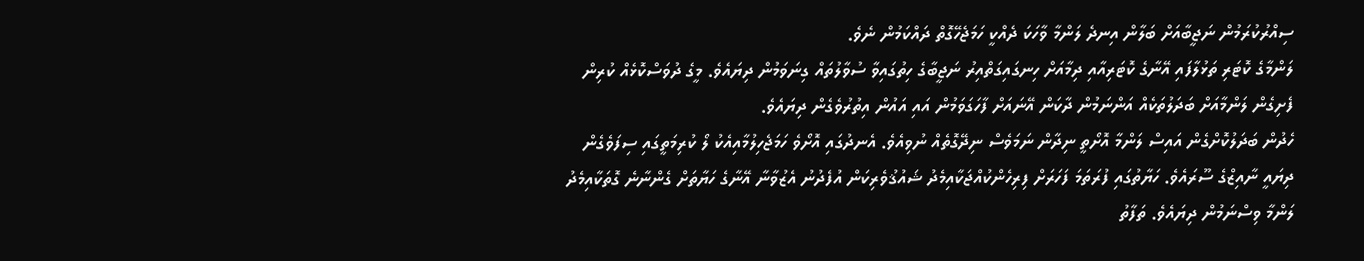ސިއްރުކުރަމުން ނަޖީބާއަށް ބަލާން އިނދެ ލަންމާ ވާހަކަ ދެއްކީ ހަމަޖެހޭގޮތް ދައްކަމުން ނެވެ.
ލަންމާގެ ކޮޓަރި ތަޅުލާފައި އޭނާގެ ކޮޓަރިއާއި ދިމާއަށް ހިނގައިގަތްއިރު ނަޖީބާގެ ހިތުގައިވާ ސުވާލުތައް ގިނަވަމުން ދިޔައެވެ. މީގެ ދުވަސްކޮޅެއް ކުރިން ފެށިގެން ލަންމާއަށް ބަދަލުތަކެއް އަންނަމުން ދާކަން އޭނައަށް ފާހަގަވަމުން އައި އައުން އިތުރުވެގެން ދިޔައެވެ.
ހެދުން ބަދަލުކޮށްގެން އައިސް ލަންމާ އޮށޯތީ ނިދާން ނަމަވެސް ނިދޭގޮތެއް ނުވިއެވެ. އެނދުގައި އޮށޯވެ ހަމަޖެހިލުމާއިއެކު ލޯ ކުރިމަތީގައި ސިފަވެގެން ދިޔައީ ނާއިޒްގެ ސޫރައެވެ. ހަޔާތުގައި ފުރަތަމަ ފަހަރަށް ފިރިހެންކުއްޖަކާއިމެދު ޝައުޤުވެރިކަން އުފެދުނު އެޒުވާނާ އޭނާގެ ހަޔާތަށް ގެންނާނެ ގޮތަކާއިމެދު ލަންމާ ވިސްނަމުން ދިޔައެވެ. ތަފާތު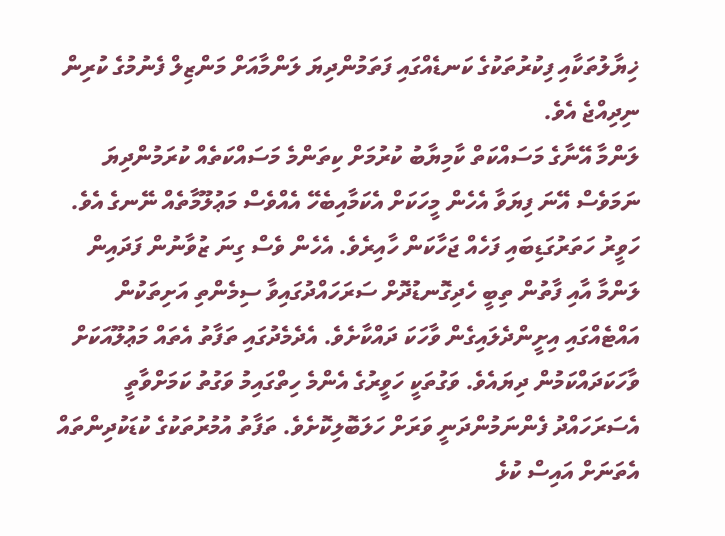ޚިޔާލުތަކާއި ފިކުރުތަކުގެ ކަނޑެއްގައި ފަތަމުންދިޔަ ލަންމާއަށް މަންޒިލް ފެނުމުގެ ކުރިން ނިދިއްޖެ އެވެ.
ލަންމާ އޭނާގެ މަސައްކަތް ކާމިޔާބު ކުރުމަށް ކިތަންމެ މަސައްކަތެއް ކުރަމުންދިޔަ ނަމަވެސް އޭނަ ފިޔަވާ އެހެން މީހަކަށް އެކަމާއިބެހޭ އެއްވެސް މަޢުލޫމާތެއް ނޭނގެ އެވެ.
ހަވީރު ހަތަރުގަޑިބައި ފަހެއް ޖަހާކަން ހާއިރެވެ. އެހެން ވެސް ގިނަ ޒުވާނުން ފަދައިން ލަންމާ އާއި ފާތުން ތިބީ ހެދިގޮނޑުދޮށް ސަރަހައްދުގައިވާ ސިމެންތި އަށިތަކުން އައްޓެއްގައި އިށީންދެލައިގެން ވާހަކަ ދައްކާށެވެ. އެދެމެދުގައި ތަފާތު އެތައް މަޢުލޫއަކަށް ވާހަކަދައްކަމުން ދިޔައެވެ. ވަގުތަކީ ހަވީރުގެ އެންމެ ހިތްގައިމު ވަގުތު ކަމަށްވާތީ އެސަރަހައްދު ފެންނަމުންދަނީ ވަރަށް ހަލަބޮލިކޮށެވެ. ތަފާތު އުމުރުތަކުގެ ކުޑަކުދިންތައް އެތަނަށް އައިސް ކުޅެ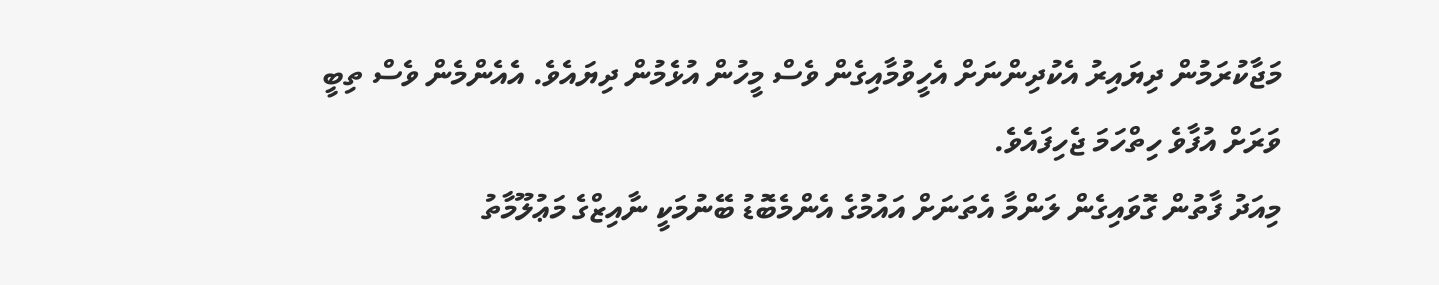މަޖާކުރަމުން ދިޔައިރު އެކުދިންނަށް އެހީވުމާއިގެން ވެސް މީހުން އުޅެމުން ދިޔައެވެ. އެއެންމެން ވެސް ތިބީ ވަރަށް އުފާވެ ހިތްހަމަ ޖެހިފައެވެ.
މިއަދު ފާތުން ގޮވައިގެން ލަންމާ އެތަނަށް އައުމުގެ އެންމެބޮޑު ބޭނުމަކީ ނާއިޒްގެ މަޢުލޫމާތު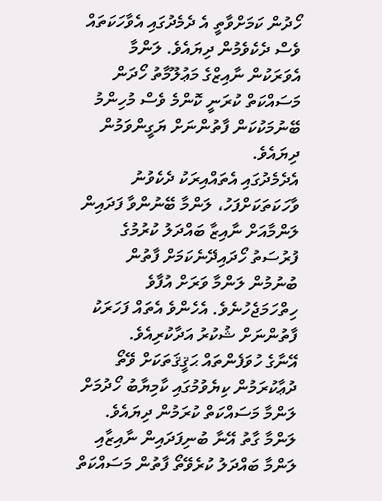ހޯދުން ކަމަށްވާތީ އެ ދެމެދުގައި އެވާހަކަތައް ވެސް ދެކެވެމުން ދިޔައެވެ. ލަންމާ އެވަރަކުން ނާއިޒްގެ މަޢުލޫމާތު ހޯދަން މަސައްކަތް ކުރަނީ ކޮންމެ ވެސް މުހިންމު ބޭނުމަކުކަން ފާތުންނަށް ޔަގީންވަމުން ދިޔައެވެ.
އެދެމެދުގައި އެތައްއިރަކު ދެކެވުނު ވާހަކަތަކަށްފަހު، ލަންމާ ބޭނުންވާ ފަދައިން ލަންމާއަށް ނާއިޒާ ބައްދަލު ކުރުމުގެ ފުރުސަތު ހޯދައިދޭނެކަމަށް ފާތުން ބުނުމުން ލަންމާ ވަރަށް އުފާވެ ހިތްހަމަޖެހުނެވެ. އެހެންވެ އެތައް ފަހަރަކު ފާތުންނަށް ޝުކުރު އަދާކުރިއެވެ.
އޭނާގެ ހުވަފެންތައް ޙަޤީޤަތަކަށް ވޭތޯ ދުޢާކުރަމުން ކިޔެވުމުގައި ކާމިޔާބު ހޯދުމަށް ލަންމާ މަސައްކަތް ކުރަމުން ދިޔައެވެ. ލަންމާ ގާތު އޭނާ ބުނިފަދައިން ނާއިޒާއި ލަންމާ ބައްދަލު ކުރެވޭތޯ ފާތުން މަސައްކަތް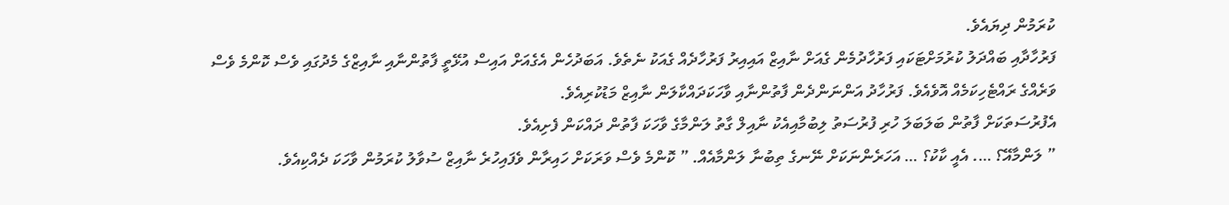ކުރަމުން ދިޔައެވެ.
ފަރުހާދާއި ބައްދަލު ކުރުމަށްޓަކައި ފަރުހާދުމެން ގެއަށް ނާއިޒް އައިއިރު ފަރުހާދެއް ގެއަކު ނެތެވެ. އަބަދުހެން އެގެއަށް އައިސް އުޅޭތީ ފާތުންނާއި ނާއިޒްގެ މެދުގައި ވެސް ކޮންމެ ވެސް ވަރެއްގެ ރައްޓެހިކަމެއް އޮވެއެވެ. ފަރުހާދު އަންނަންދެން ފާތުންނާއި ވާހަކަދައްކާލަން ނާއިޒް މަޑުކުރިއެވެ.
އެފުރުސަތަކަށް ފާތުން ބަލަބަލަ ހުރި ފުރުސަތު ލިބުމާއިއެކު ނާއިލް ގާތު ލަންމާގެ ވާހަކަ ފާތުން ދައްކަން ފެށިއެވެ.
” ލަންމާއޭ؟ …. އެއީ ކާކު؟ … އަހަރެންނަކަށް ނޭނގެ ތިބުނާ ލަންމާއެއް. ” ކޮންމެ ވެސް ވަރަކަށް ހައިރާން ވެފައިހުރެ ނާއިޒް ސުވާލު ކުރަމުން ވާހަކަ ދެއްކިއެވެ.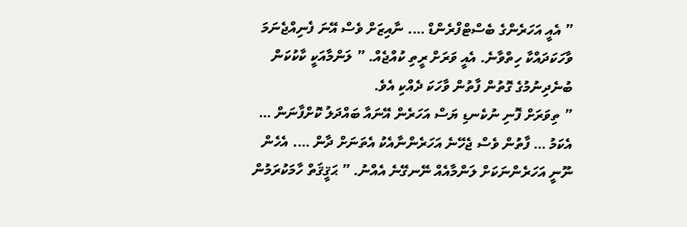” އެއީ އަހަރެންގެ ބެސްޓްފްރެންޑް …. ނާއިޒަށް ވެސް އޭނަ ފެނިއްޖެނަމަ ވާހަކަދައްކާ ހިތްވާނެ. އެއީ ވަރަށް ރީތި ކުއްޖެއް. ” ލަންމާއަކީ ކާކުކަން ބުނެދިނުމުގެ ގޮތުން ފާތުން ވާހަކަ ދެއްކި އެވެ.
” ތިވަރަށް ފޮނި ނުކެނޑި ޔަސް އަހަރެން އޭނައާ ބައްދަލު ކޮށްފާނަން … އެކަމު … ފާތުން ވެސް ޖެހޭނެ އަހަރެންނާއެކު އެތަނަށް ދާން …. އެހެން ނޫނީ އަހަރެންނަކަށް ލަންމާއެއް ނޭނގޭނެ އެއްނު. ” ޙަޤީޤަތް ހާމަކުރަމުން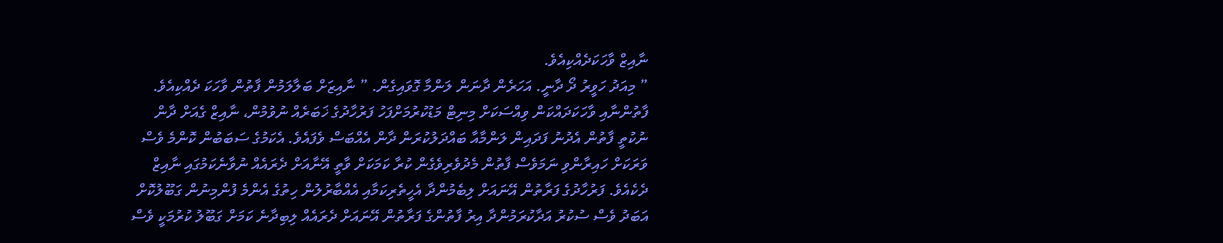ނާއިޒް ވާހަކަދެއްކިއެވެ.
” މިއަދު ހަވީރު ދޯ ދާނީ. އަހަރެން ދާނަން ލަންމާ ގޮވައިގެން. ” ނާއިޒަށް ބަލާލަމުން ފާތުން ވާހަކަ ދެއްކިއެވެ.
ފާތުންނާއި ވާހަކަދައްކަން ވިއްސަކަށް މިނިޓް މަޑުކުރުމަށްފަހު ފަރުހާދުގެ ޚަބަރެއް ނުވުމުން، ނާއިޒް ގެއަށް ދާން ނުކުތީ ފާތުން އެދުނު ފަދައިން ލަންމާއާ ބައްދަލުކުރަން ދާން އެއްބަސް ވެފައެވެ. އެކަމުގެ ސަބަބުން ކޮންމެ ވެސް ވަރަކަށް ހައިރާންވި ނަމަވެސް ފާތުން މެދުވެރިވެގެން ކުރާ ކަމަކަށް ވާތީ އޭނާއަށް ދެރައެއް ނުވާނެކަމުގައި ނާއިޒް ދެކެއެވެ. ފަރުހާދުގެ ފަރާތުން އޭނައަށް ލިބެމުންދާ އެހީތެރިކަމާއި އެއްބާރުލުން ހިތުގެ އެންމެ ފުންމިނުން ގަބޫލުކޮށް އަބަދު ވެސް ސުކުރު އަދާކުރަމުންދާ އިރު ފާތުންގެ ފަރާތުން އޭނައަށް ދެރައެއް ލިބިދާނެ ކަމަށް ގަބޫލު ކުރުމަކީ ވެސް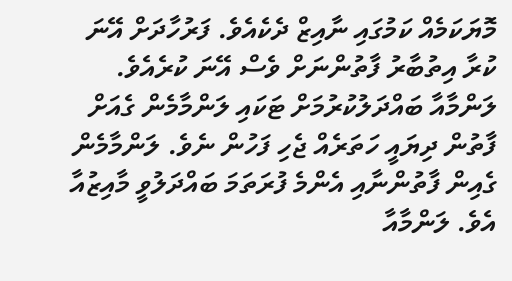މޮޔަކަމެއް ކަމުގައި ނާއިޒް ދެކެއެވެ. ފަރުހާދަށް އޭނަ ކުރާ އިތުބާރު ފާތުންނަށް ވެސް އޭނަ ކުރެއެވެ.
ލަންމާއާ ބައްދަލުކުރުމަށް ޓަކައި ލަންމާމެން ގެއަށް ފާތުން ދިޔައީ ހަތަރެއް ޖެހި ފަހުން ނެވެ. ލަންމާމެން ގެއިން ފާތުންނާއި އެންމެ ފުރަތަމަ ބައްދަލުވީ މާއިޒުއާ އެވެ. ލަންމާއާ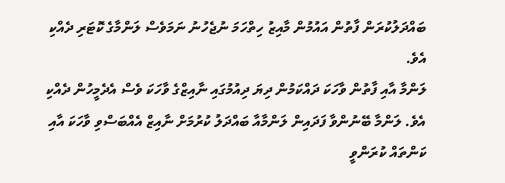ބައްދަލުކުރަން ފާތުން އައުމުން މާއިޒު ހިތްހަމަ ނުޖެހުނު ނަމަވެސް ލަންމާގެ ކޮޓަރި ދެއްކި އެވެ.
ލަންމާ އާއި ފާތުން ވާހަކަ ދައްކަމުން ދިޔަ ދިއުމުގައި ނާއިޒްގެ ވާހަކަ ވެސް އެދެމީހުން ދެއްކި އެވެ. ލަންމާ ބޭނުންވާ ފަދައިން ލަންމާއާ ބައްދަލު ކުރުމަށް ނާއިޒް އެއްބަސްވި ވާހަކަ އާއި ކަންތައް ކުރަންވީ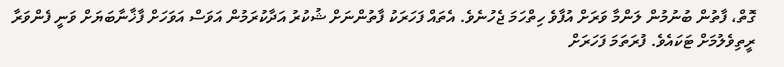ގޮތް، ފާތުން ބުނުމުން ލަންމާ ވަރަށް އުފާވެ ހިތްހަމަ ޖެހުނެވެ. އެތައް ފަހަރަކު ފާތުންނަށް ޝުކުރު އަދާކުރަމުން އަވަސް އަވަހަށް ފާޚާނާބަޔަށް ވަނީ ފެންވަރާ ރީތިވެލުމަށް ޓަކައެވެ. ފުރަތަމަ ފަހަރަށް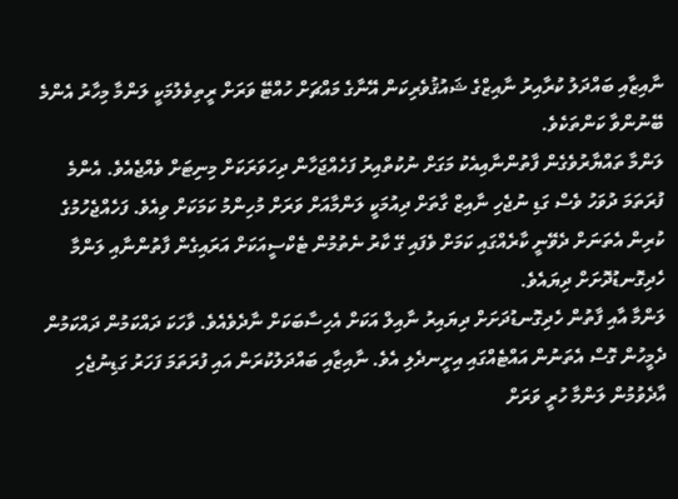ނާއިޒާއި ބައްދަލު ކުރާއިރު ނާއިޒްގެ ޝައުޤުވެރިކަން އޭނާގެ މައްޗަށް ހުއްޓޭ ވަރަށް ރީތިވެލުމަކީ ލަންމާ މިހާރު އެންމެ ބޭނުންވާ ކަންތަކެވެ.
ލަންމާ ތައްޔާރުވެގެން ފާތުންނާއިއެކު މަގަށް ނުކުތްއިރު ފަހެއްޖަހާން ދިހަވަރަކަށް މިނިޓަށް ވެއްޖެއެވެ. އެންމެ ފުރަތަމަ ދުވަހު ވެސް ގަޑި ނުޖެހި ނާއިޒް ގާތަށް ދިއުމަކީ ލަންމާއަށް ވަރަށް މުހިންމު ކަމަކަށް ވިއެވެ. ފަހެއްޖެހުމުގެ ކުރިން އެތަނަށް ދެވޭނީ ކާރެއްގައި ކަމަށް ވެފައި ގޭ ކާރު ނެތުމުން ޓެކްސީއަކަށް އަރައިގެން ފާތުންނާއި ލަންމާ ހެދިގޮނޑުދޮށަށް ދިޔައެވެ.
ލަންމާ އާއި ފާތުން ހެދިގޮނޑުދަށަށް ދިޔައިރު ނާއިލް އަކަށް އެހިސާބަކަށް ނާދެވެއެވެ. ވާހަކަ ދައްކަމުން ދައްކަމުން ދެމީހުން ގޮސް އެތަނުން އައްޓެއްގައި އިށީނދެލި އެވެ. ނާއިޒާއި ބައްދަލުކުރަން އައި ފުރަތަމަ ފަހަރު ގަޑިނުޖެހި އާދެވުމުން ލަންމާ ހުރީ ވަރަށް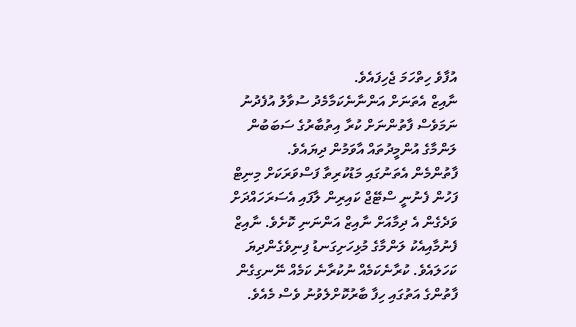އުފާވެ ހިތްހަމަ ޖެހިފައެވެ.
ނާއިޒް އެތަނަށް އަންނާނެކަމާމެދު ސުވާލު އުފެދުނު ނަމަވެސް ފާތުންނަށް ކުރާ އިތުބާރުގެ ސަބަބުން ލަންމާގެ އުންމީދުތައް އާވަމުން ދިޔައެވެ.
ފާތުންމެން އެތަނުގައި މަޑުކުރިތާ ފަސްވަރަކަށް މިނިޓް ފަހުން ފެނުނީ ސްޓޭޖް ކައިރިން ލާފައި އެސަރަހައްދަށް ވަދެގެން އެ ދިމާއަށް ނާއިޒް އަންނަނި ކޮށެވެ. ނާއިޒް ފެނުމާއިއެކު ލަންމާގެ މުޅިހަށިގަނޑު ފިނިވެގެންދިޔަ ކަހަލައެވެ. ކުރާނެކަމެއް ނުކުރާނެ ކަމެއް ނޭނގިގެން ފާތުންގެ އަތުގައި ހިފާ ބާރުކޮށްލެވުނު ވެސް މެއެވެ.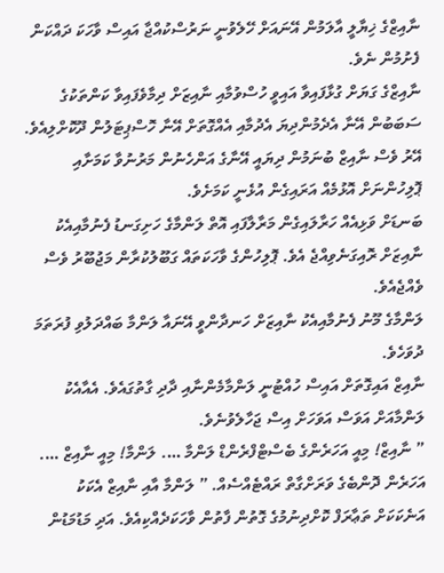ނާއިޒްގެ ޚިޔާލީ އާލަމުން އޭނައަށް ހޭލެވުނީ ނަރުސްކުއްޖާ އައިސް ވާހަކަ ދައްކަން ފެށުމުން ނެވެ.
ނާއިޒްގެ ގަޔަށް ގުޅާފައިވާ އައިވީ ހުސްވުމާއި ނާއިޒަށް ދިމާވެފައިވާ ކަންތަކުގެ ސަބަބުން އޭނާ އެދެމުންދިޔަ އެދުމާއި އެއްގޮތަށް އޭނާ ހޮސްޕިޓަލުން ދޫކޮށްލިއެވެ. އޭރު ވެސް ނާއިޒް ބުނަމުން ދިޔައީ އޭނާގެ އަންހެނުން މަރުނުވާ ކަމަށާއި ޕޮލިހުންނަށް އޮޅުމެއް އަރައިގެން އުޅެނީ ކަމަށެވެ.
ބަނޑަށް ވަޅިއެއް ހަރާލައިގެން މަރާލާފައި އޮތް ލަންމާގެ ހަށިގަނޑު ފެނުމާއިއެކު ނާއިޒަށް ރޮއިގަނެވިއްޖެ އެވެ. ޕޮލިހުންގެ ވާހަކަތައް ގަބޫލުކުރާން މަޖުބޫރު ވެސް ވެއްޖެއެވެ.
ލަންމާގެ މޫނު ފެނުމާއިއެކު ނާއިޒަށް ހަނދާންވީ އޭނައާ ލަންމާ ބައްދަލުވި ފުރަތަމަ ދުވަހެވެ.
ނާއިޒް އައިގޮތަށް އައިސް ހުއްޓުނީ ލަންމާމެންނާއި ދާދި ގާތުގައެވެ. އެއާއެކު ލަންމާއަށް އަވަސް އަވަހަށް އިސް ޖަހާލެވުނެވެ.
” ނާއިޒް! މިއީ އަހަރެންގެ ބެސްޓްފްރެންޑް ލަންމާ …. ލަންމާ! މިއީ ނާއިޒް …. އަހަރެން ދޮންބެގެ ވަރަށްގާތް ރައްޓެއްސެއް. ” ލަންމާ އާއި ނާއިޒް އެކަކު އަނެކަކަށް ތަޢާރަފް ކޮށްދިނުމުގެ ގޮތުން ފާތުން ވާހަކަދެއްކިއެވެ. އަދި މަޑުމަޑުން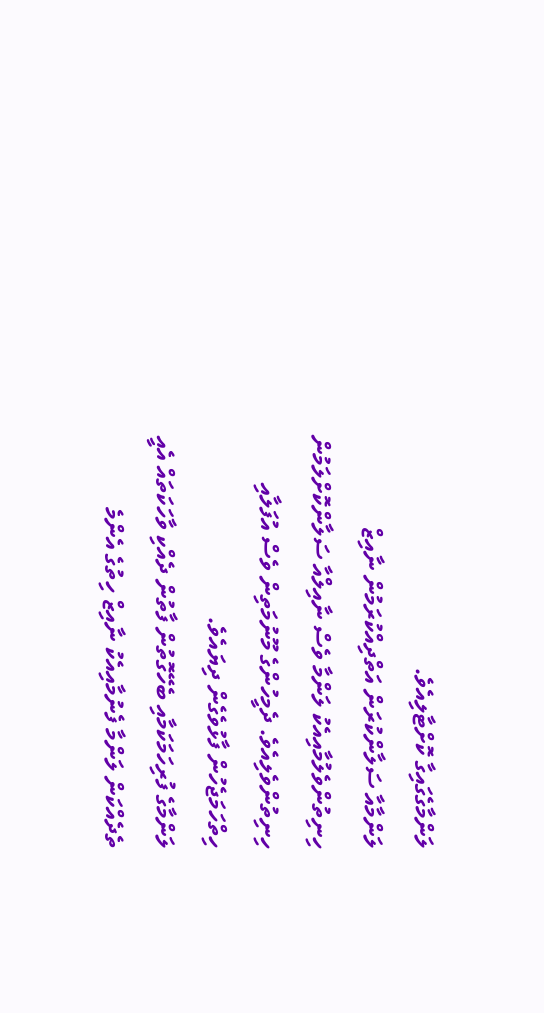ލަންމާގެގައިގާ ކޮށްޓާލިއެވެ.
ލަންމާއާ ސަލާންކުރަން އަތްދިއްކުރަމުން ނާއިޒް ހިނިތުންވެލުމާއިއެކު ލަންމާ ވެސް ނާއިލްއާ ސަލާންކޮށްލަމުން ހިނިތުންވެލިއެވެ. ދެމީހުންގެ މޫނުމަތިން ވެސް އުފަލާއި ހިތްހަމަޖެހުން ފާޅުވެގެން ދިޔައެވެ.
ލަންމާގެ ފުރިހަމަކަމާއި ބެހޭގޮތުން ފާތުން ދެއްކި ވާހަކަތައް އެއީ ތެދެއްކަން ލަންމާ ފެނުމާއިއެކު ނާއިޒް ހިތުގެ އެންމެ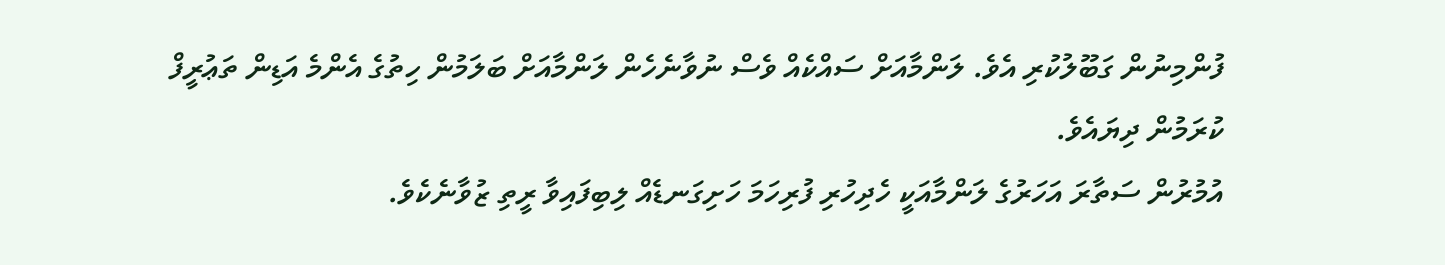ފުންމިނުން ގަބޫލުކުރި އެވެ. ލަންމާއަށް ސައްކެއް ވެސް ނުވާނެހެން ލަންމާއަށް ބަލަމުން ހިތުގެ އެންމެ އަޑިން ތަޢުރީފް ކުރަމުން ދިޔައެވެ.
އުމުރުން ސަތާރަ އަހަރުގެ ލަންމާއަކީ ހެދިހުރި ފުރިހަމަ ހަށިގަނޑެއް ލިބިފައިވާ ރީތި ޒުވާނެކެވެ.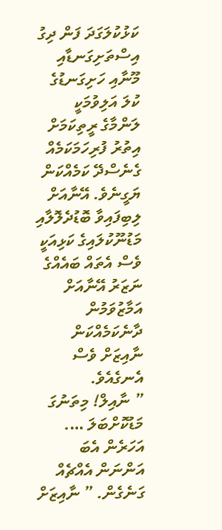ކަޅުކުލަގަދަ ފަން ދިގު އިސްތަށިގަނޑާއި މޫނާއި ހަށިގަނޑުގެ ކުލަ އަލިވުމަކީ ލަންމާގެ ރީތިކަމަށް އިތުރު ފުރިހަމަކަމެއް ގެނެސްދޭ ކަމެއްކަން ޔަގީނެވެ. އޭނާއަށް ލިބިފައިވާ ބޮޑުދެލޮލާއި މަޑުނޫކުލައިގެ ކަޅިއަކީ ވެސް އެތައް ބައެއްގެ ނަޒަރު އޭނާއަށް އަމާޒުވަމުން ދާނެކަމެއްކަން ނާއިޒަށް ވެސް އެނގެއެވެ.
” ނާއިލް! މިތަނުގަ މަޑުކޮށްބަލަ …. އަހަރެން އެބަ އަންނަން އެއްޗެއް ގަނެގެން. ” ނާއިޒަށް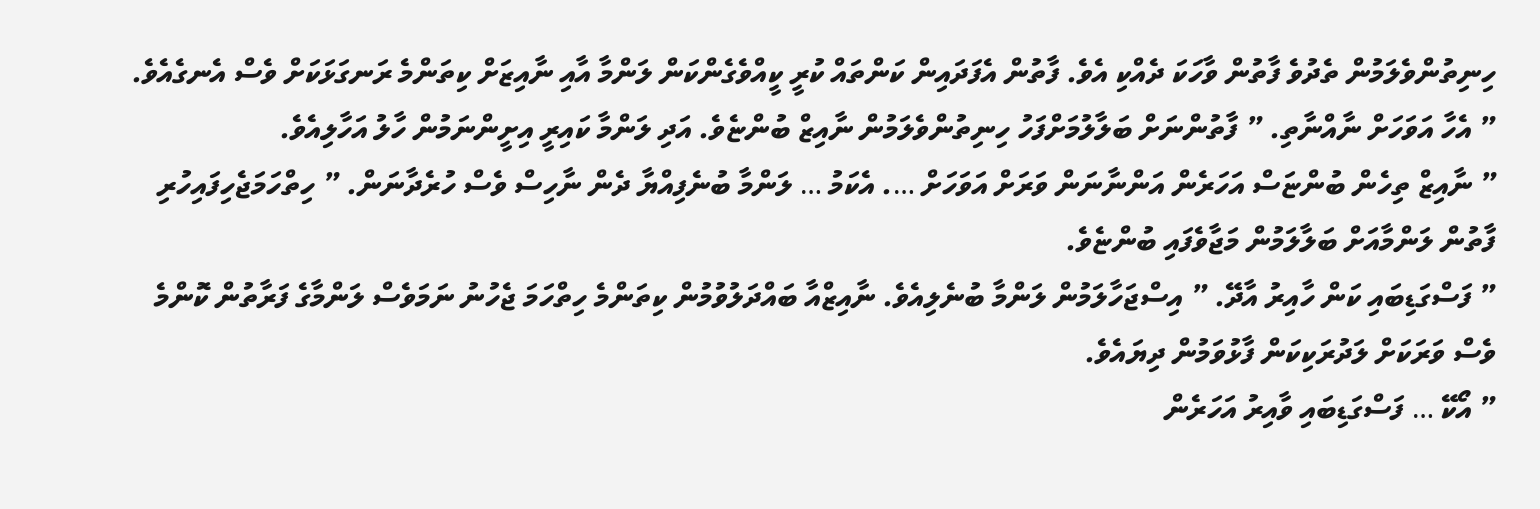ހިނިތުންވެލަމުން ތެދުވެ ފާތުން ވާހަކަ ދެއްކި އެވެ. ފާތުން އެފަދައިން ކަންތައް ކުރީ ކީއްވެގެންކަން ލަންމާ އާއި ނާއިޒަށް ކިތަންމެ ރަނގަޅަކަށް ވެސް އެނގެއެވެ.
” އެހާ އަވަހަށް ނާއްނާތި. ” ފާތުންނަށް ބަލާލުމަށްފަހު ހިނިތުންވެލަމުން ނާއިޒް ބުންޏެވެ. އަދި ލަންމާ ކައިރީ އިށީންނަމުން ހާލު އަހާލިއެވެ.
” ނާއިޒް ތިހެން ބުންޏަސް އަހަރެން އަންނާނަން ވަރަށް އަވަހަށް …. އެކަމު … ލަންމާ ބުނެފިއްޔާ ދެން ނާހިސް ވެސް ހުރެދާނަން. ” ހިތްހަމަޖެހިފައިހުރި ފާތުން ލަންމާއަށް ބަލާލަމުން މަޖާވެފައި ބުންޏެވެ.
” ފަސްގަޑިބައި ކަން ހާއިރު އާދޭ. ” އިސްޖަހާލަމުން ލަންމާ ބުނެލިއެވެ. ނާއިޒްއާ ބައްދަލުވުމުން ކިތަންމެ ހިތްހަމަ ޖެހުނު ނަމަވެސް ލަންމާގެ ފަރާތުން ކޮންމެ ވެސް ވަރަކަށް ލަދުރަކިކަން ފާޅުވަމުން ދިޔައެވެ.
” އޯކޭ … ފަސްގަޑިބައި ވާއިރު އަހަރެން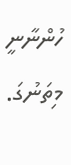ހުންނާނީ މިތަނުގަ.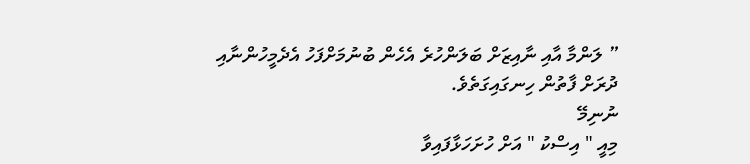” ލަންމާ އާއި ނާއިޒަށް ބަލަންހުރެ އެހެން ބުނުމަށްފަހު އެދެމީހުންނާއި ދުރަށް ފާތުން ހިނގައިގަތެވެ.
ނުނިމޭ
މިއީ " އިސްކު " އަށް ހުށަހަޅާފައިވާ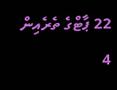22 ޕާޓްގެ ތެރެއިން 4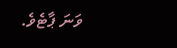ވަނަ ޕާޓެވެ.